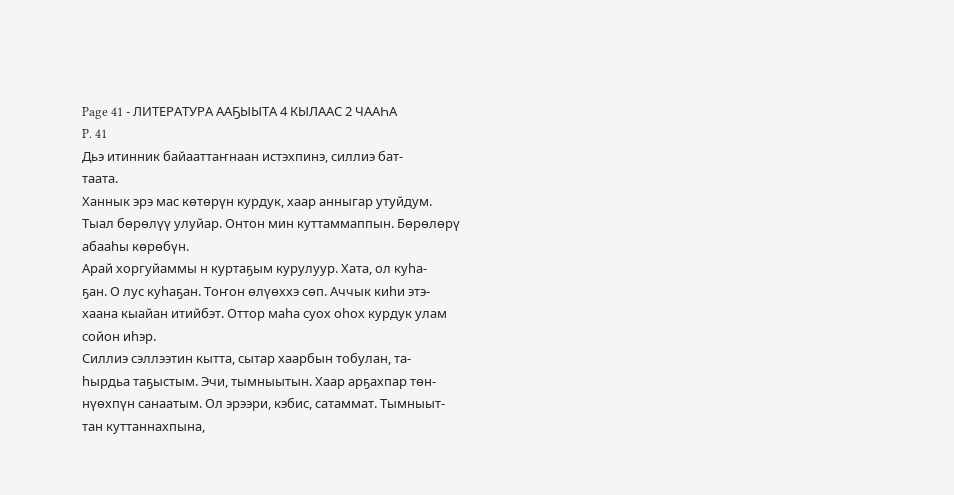Page 41 - ЛИТЕРАТУРА ААҔЫЫТА 4 КЫЛААС 2 ЧААҺА
P. 41
Дьэ итинник байааттаҥнаан истэхпинэ, силлиэ бат-
таата.
Ханнык эрэ мас көтөрүн курдук, хаар анныгар утуйдум.
Тыал бөрөлүү улуйар. Онтон мин куттаммаппын. Бөрөлөрү
абааһы көрөбүн.
Арай хоргуйаммы н куртаҕым курулуур. Хата, ол куһа-
ҕан. О лус куһаҕан. Тоҥон өлүөххэ сөп. Аччык киһи этэ-
хаана кыайан итийбэт. Оттор маһа суох оһох курдук улам
сойон иһэр.
Силлиэ сэллээтин кытта, сытар хаарбын тобулан, та-
һырдьа таҕыстым. Эчи, тымныытын. Хаар арҕахпар төн-
нүөхпүн санаатым. Ол эрээри, кэбис, сатаммат. Тымныыт-
тан куттаннахпына,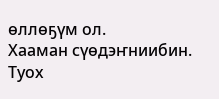өллөҕүм ол.
Хааман сүөдэҥниибин. Туох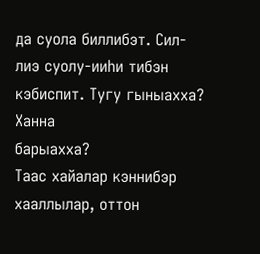да суола биллибэт. Сил-
лиэ суолу-ииһи тибэн кэбиспит. Тугу гыныахха? Ханна
барыахха?
Таас хайалар кэннибэр хааллылар, оттон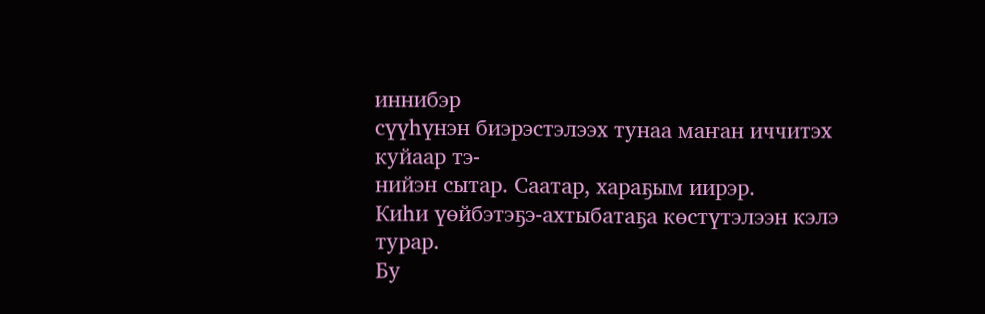иннибэр
сүүһүнэн биэрэстэлээх тунаа маҥан иччитэх куйаар тэ-
нийэн сытар. Саатар, хараҕым иирэр.
Киһи үөйбэтэҕэ-ахтыбатаҕа көстүтэлээн кэлэ турар.
Бу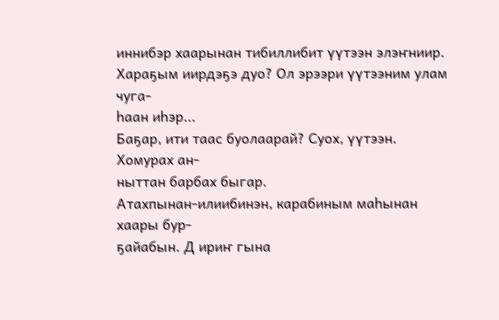иннибэр хаарынан тибиллибит үүтээн элэҥниир.
Хараҕым иирдэҕэ дуо? Ол эрээри үүтээним улам чуга-
һаан иһэр...
Баҕар, ити таас буолаарай? Суох, үүтээн. Хомурах ан-
ныттан барбах быгар.
Атахпынан-илиибинэн, карабиным маһынан хаары бур-
ҕайабын. Д ириҥ гына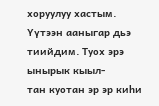хоруулуу хастым.
Үүтээн ааныгар дьэ тиийдим. Туох эрэ ынырык кыыл-
тан куотан эр эр киһи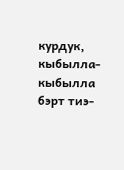курдук, кыбылла-кыбылла бэрт тиэ-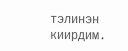тэлинэн киирдим.